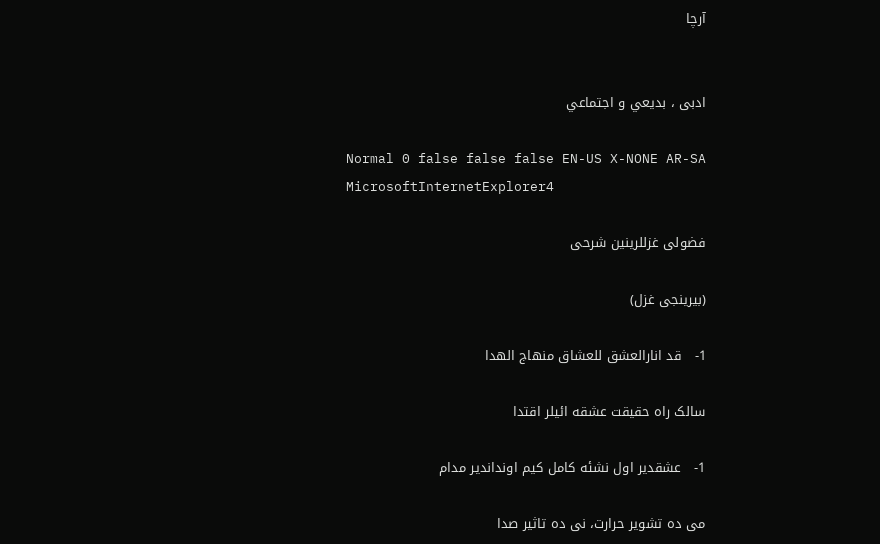آرچا


ادبی ، بديعي و اجتماعي

Normal 0 false false false EN-US X-NONE AR-SA MicrosoftInternetExplorer4

فضولی غزللرینین شرحی

(بیرینجی غزل)

1-   قد انارالعشق للعشاق منهاج الهدا

سالک راه حقیقت عشقه ائیلر اقتدا

1-   عشقدیر اول نشئه کامل کیم اونداندیر مدام

می ده تشویر حرارت، نی ده تاثیر صدا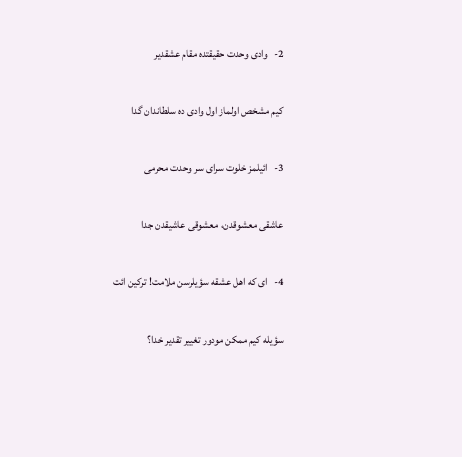2-   وادی وحدت حقیقتده مقام عشقدیر

کیم مشخص اولماز اول وادی ده سلطاندان گدا

3-   ائیلمز خلوت سرای سر وحدت محرمی

عاشقی معشوقدن، معشوقی عاشیقدن جدا

4-   ای که اهل عشقه سؤیلرسن ملامت! ترکین ائت

سؤیله کیم ممکن مودور تغییر تقدیر خدا؟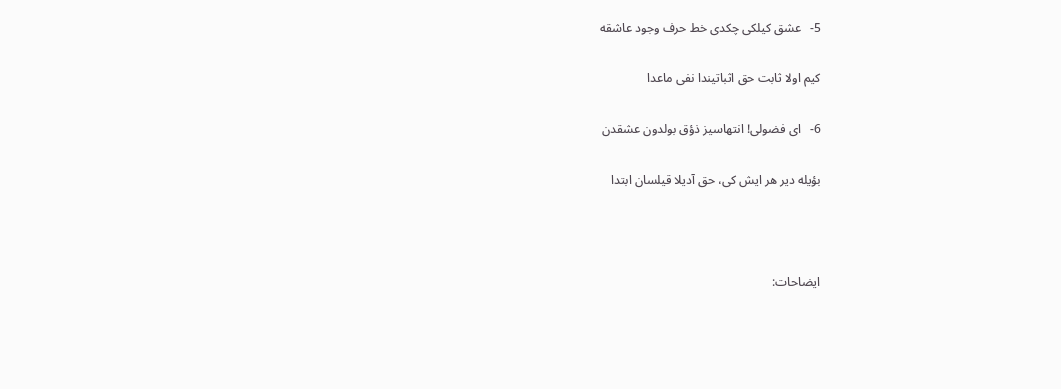5-   عشق کیلکی چکدی خط حرف وجود عاشقه

کیم اولا ثابت حق اثباتیندا نفی ماعدا

6-   ای فضولی! انتهاسیز ذؤق بولدون عشقدن

بؤیله دیر هر ایش کی، حق آدیلا قیلسان ابتدا



ایضاحات: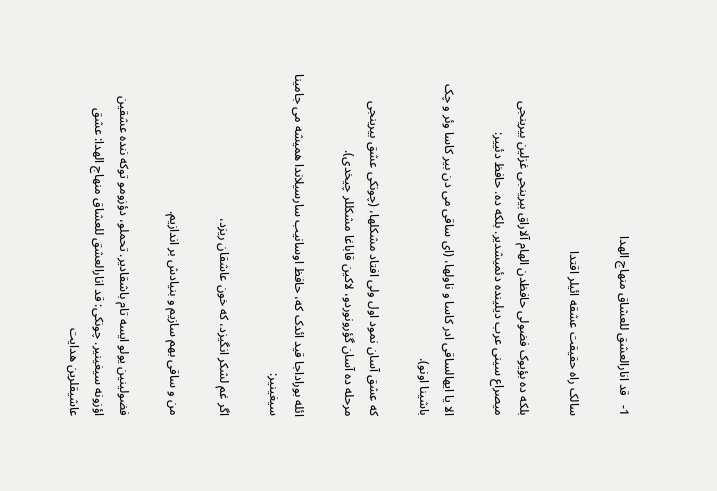1-   قد انارالعشق للعشاق منهاج الهدا

سالک راه حقیقت عشقه ائیلر اقتدا

بلکه ده بؤیوک فضولی حافظدن الهام آلاراق بیرینجی غزلین بیرینجی میصراع سینی عرب دیلینده دئمیشدیر. بلکه ده. حافظ دئییر:

الا یا ایهالساقی ادر کاسا و ناولها، (ای ساقی می دن بیر کاسا وئر و چک باشینا اونو).

که عشق آسان نمود اول ولی افتاد مشکلها، (چونکی عشق بیرینجی مرحله ده آسان گؤرونوردو، لاکین قاباغا مشکللر چیخدی).

ائله بوراداجا قید ائدک که، حافظ اوسانیب سارسیلاندا همیشه می جامینا سیغینیر:

اگر غم لشکر انگیزد، که خون عاشقان ریزد،

من و ساقی بهم سازیم و بنیادش بر اندازیم.

فضولینین یولو ایسه تام باشقادیر. تحملو، دؤزومو توکه ننده عشقین اؤزونه سیغینیر. چونکی: قد انارالعشق للعشاق منهاج الهدا: عشق عاشیقلرین هدایت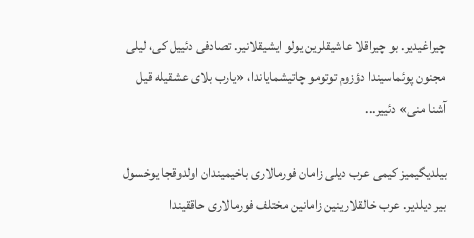چیراغیدیر. بو چیراقلا عاشیقلرین یولو ایشیقلانیر. تصادفی دئییل کی، لیلی مجنون پوئماسیندا دؤزوم توتومو چاتیشمایاندا، «یارب بلای عشقیله قیل آشنا منی» دئییر...

بیلدیگیمیز کیمی عرب دیلی زامان فورمالاری باخیمیندان اولدوقجا یوخسول بیر دیلدیر. عرب خالقلارینین زامانین مختلف فورمالاری حاققیندا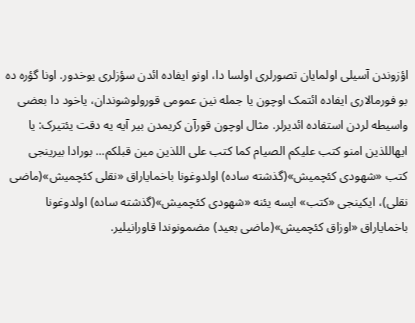اؤزوندن آسیلی اولمایان تصورلری اولسا دا، اونو ایفاده ائدن سؤزلری یوخدور. اونا گؤره ده بو فورمالاری ایفاده ائتمک اوچون یا جمله نین عمومی قورولوشوندان، یاخود دا بعضی واسیطه لردن استفاده ائدیرلر. مثال اوچون قورآن کریمدن بیر آیه یه دقت یئتیرک: یا ایهاللذین امنو کتب علیکم الصیام کما کتب علی اللذین مین قبلکم... بورادا بیرینجی کتب «شهودی کئچمیش»(گذشته ساده) اولدوغونا باخمایاراق «نقلی کئچمیش»(ماضی نقلی)، ایکینجی «کتب» ایسه یئنه «شهودی کئچمیش»(گذشته ساده) اولدوغونا باخمایاراق «اوزاق کئچمیش»(ماضی بعید) مضمونوندا قاورانیلیر.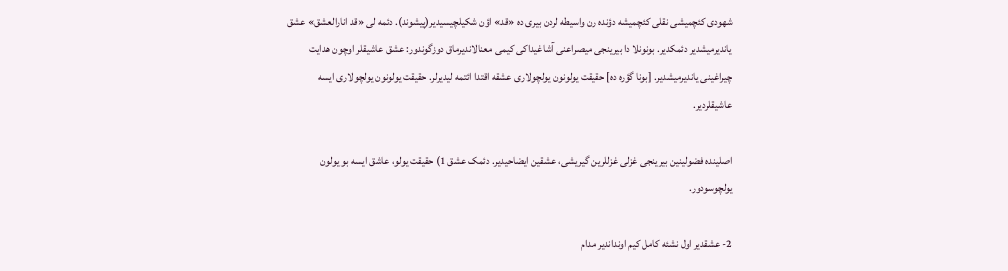شهودی کئچمیشی نقلی کئچمیشه دؤنده رن واسیطه لردن بیری ده «قد» اؤن شکیلچیسیدیر(پیشوند). دئمه لی «قد انارالعشق» عشق یاندیرمیشدیر دئمکدیر. بونونلا دا بیرینجی میصراعنی آشاغیداکی کیمی معنالاندیرماق دوزگوندور: عشق عاشیقلر اوچون هدایت چیراغینی یاندیرمیشدیر. [بونا گؤره ده] حقیقت یولونون یولچولاری عشقه اقتدا ائتمه لیدیرلر. حقیقت یولونون یولچولاری ایسه عاشیقلردیر.

اصلینده فضولینین بیرینجی غزلی غزللرین گیریشی، عشقین ایضاحیدیر. دئمک عشق 1) حقیقت یولو، عاشق ایسه بو یولون یولچوسودور.

2- عشقدیر اول نشئه کامل کیم اونداندیر مدام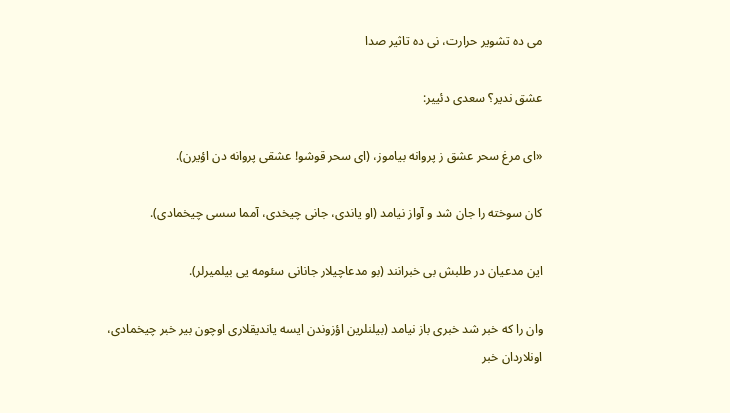می ده تشویر حرارت، نی ده تاثیر صدا

عشق ندیر؟ سعدی دئییر:

«ای مرغ سحر عشق ز پروانه بیاموز، (ای سحر قوشو! عشقی پروانه دن اؤیرن).

کان سوخته را جان شد و آواز نیامد (او یاندی، جانی چیخدی، آمما سسی چیخمادی).

این مدعیان در طلبش بی خبرانند (بو مدعاچیلار جانانی سئومه یی بیلمیرلر).

وان را که خبر شد خبری باز نیامد (بیلنلرین اؤزوندن ایسه یاندیقلاری اوچون بیر خبر چیخمادی، اونلاردان خبر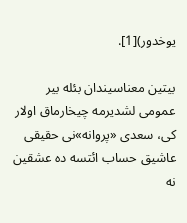یوخدور)[1].

بیتین معناسیندان بئله بیر عمومی لشدیرمه چیخارماق اولار کی، سعدی «پروانه»نی حقیقی عاشیق حساب ائتسه ده عشقین نه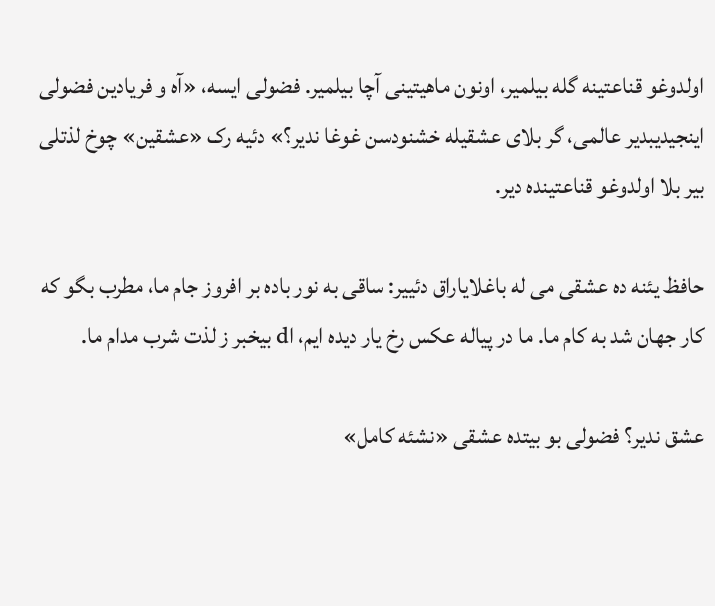اولدوغو قناعتینه گله بیلمیر، اونون ماهیتینی آچا بیلمیر. فضولی ایسه، «آه و فریادین فضولی اینجیدیبدیر عالمی، گر بلای عشقیله خشنودسن غوغا ندیر؟» دئیه رک «عشقین» چوخ لذتلی بیر بلا اولدوغو قناعتینده دیر.

حافظ یئنه ده عشقی می له باغلایاراق دئییر: ساقی به نور باده بر افروز جام ما، مطرب بگو که کار جهان شد به کام ما. ما در پیاله عکس رخ یار دیده ایم، اd بیخبر ز لذت شرب مدام ما.

عشق ندیر؟ فضولی بو بیتده عشقی «نشئه کامل»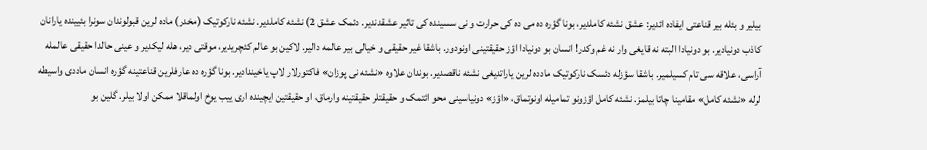بیلیر و بئله بیر قناعتی ایفاده ائدیر: عشق نشئه کاملدیر، بونا گؤره ده می ده کی حرارت و نی سسینده کی تاثیر عشقدندیر. دئمک عشق 2) نشئه کاملدیر. نشئه نارکوتیک (مخدر) ماده لرین قبولوندان سونرا بئیینده یارانان کاذب دونیادیر. بو دونیادا البته نه قایغی وار نه غم وکدر! انسان بو دونیادا اؤز حقیقتینی اونودور. باشقا غیر حقیقی و خیالی بیر عالمه دالیر. لاکین بو عالم کئچریدیر، موقتی دیر، هله لیکدیر و عینی حالدا حقیقی عالمله آراسی، علاقه سی تام کسیلمیر. باشقا سؤزله دئسک نارکوتیک مادده لرین یاراتدیغی نشئه ناقصدیر. بوندان علاوه «نشئه نی پوزان» فاکتورلار لاپ یاخیندادیر. بونا گؤره ده عارفلرین قناعتینه گؤره انسان ماددی واسیطه لرله «نشئه کامل» مقامینا چاتا بیلمز. نشئه کامل اؤزونو تمامیله اونوتماق، «اؤز» دونیاسینی محو ائتمک و حقیقتلر حقیقتینه وارماق، او حقیقتین ایچینده اری ییب یوخ اولماقلا ممکن اولا بیلر. گلین بو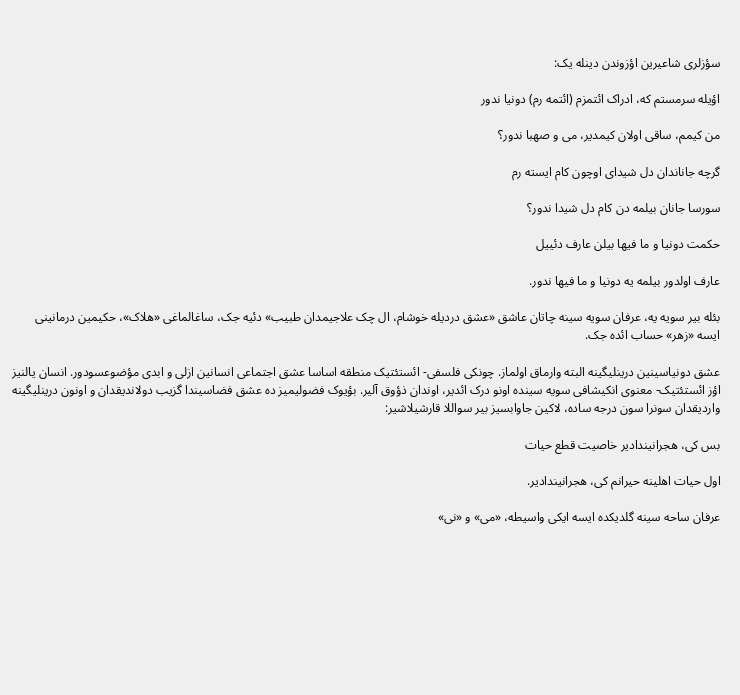سؤزلری شاعیرین اؤزوندن دینله یک:

اؤیله سرمستم که، ادراک ائتمزم (ائتمه رم) دونیا ندور

من کیمم، ساقی اولان کیمدیر، می و صهبا ندور؟

گرچه جاناندان دل شیدای اوچون کام ایسته رم

سورسا جانان بیلمه دن کام دل شیدا ندور؟

حکمت دونیا و ما فیها بیلن عارف دئییل

عارف اولدور بیلمه یه دونیا و ما فیها ندور.

بئله بیر سویه یه، عرفان سویه سینه چاتان عاشق «عشق دردیله خوشام، ال چک علاجیمدان طبیب» دئیه جک، ساغالماغی «هلاک»، حکیمین درمانینی ایسه «زهر» حساب ائده جک.

عشق دونیاسینین درینلیگینه البته وارماق اولماز. چونکی فلسفی- ائستئتیک منطقه اساسا عشق اجتماعی انسانین ازلی و ابدی مؤضوعسودور. انسان یالنیز اؤز ائستئتیک- معنوی انکیشافی سویه سینده اونو درک ائدیر، اوندان ذؤوق آلیر. بؤیوک فضولیمیز ده عشق فضاسیندا گزیب دولاندیقدان و اونون درینلیگینه واردیقدان سونرا سون درجه ساده، لاکین جاوابسیز بیر سواللا قارشیلاشیر:

بس کی، هجرانیندادیر خاصیت قطع حیات

اول حیات اهلینه حیرانم کی، هجرانیندادیر.

عرفان ساحه سینه گلدیکده ایسه ایکی واسیطه، «می» و «نی»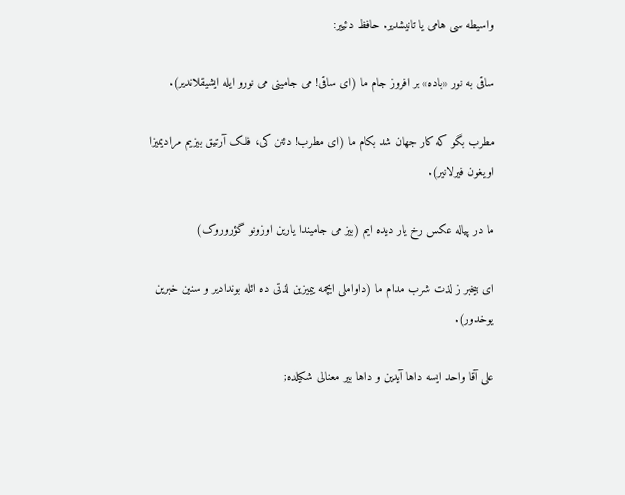واسیطه سی هامی یا تانیشدیر. حافظ دئییر:

ساقی به نور «باده» بر افروز جام ما (ای ساقی! می جامینی می نورو ایله ایشیقلاندیر).

مطرب بگو که کار جهان شد بکام ما (ای مطرب! دئنن کی، فلک آرتیق بیزیم مرادیمیزا اویغون فیرلانیر).

ما در پیاله عکس رخ یار دیده ایم (بیز می جامیندا یارین اوزونو گؤروروک)

ای بیخبر ز لذت شرب مدام ما (داواملی ایچمه ییمیزین لذتی ده ائله بوندادیر و سنین خبرین یوخدور).

علی آقا واحد ایسه داها آیدین و داها بیر معنالی شکیلده;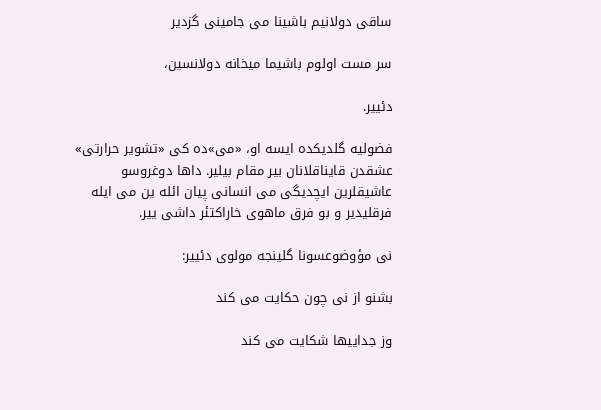ساقی دولانیم باشینا می جامینی گزدیر

سر مست اولوم باشیما میخانه دولانسین،

دئییر.

فضولیه گلدیکده ایسه او، «می»ده کی «تشویر حرارتی» عشقدن قایناقلانان بیر مقام بیلیر. داها دوغروسو عاشیقلرین ایچدیگی می انسانی پیان ائله ین می ایله فرقلیدیر و بو فرق ماهوی خاراکتئر داشی ییر.

نی مؤوضوعسونا گلینجه مولوی دئییر:

بشنو از نی چون حکایت می کند

وز جداییها شکایت می کند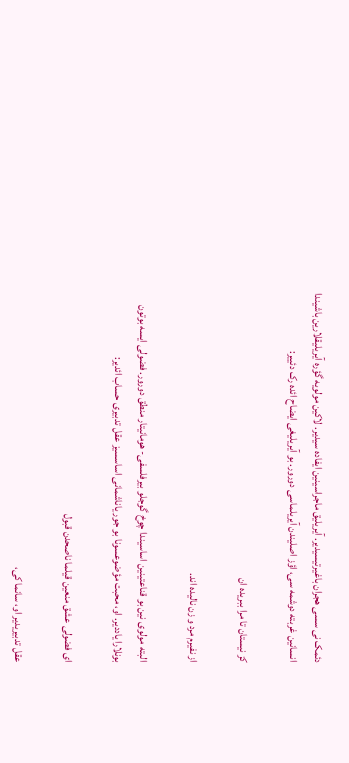دئمک نی سسی هجران باغیرتیسیدیر. آیریلیق ماجراسینین ایفاده سیدیر. لاکین مولویه گؤره آیریلیقلارین باشیندا انسانین غربته دوشمه سی، اؤز اصلیندن آیریلماسی دورور. بو آیریلیغی ایضاح ائده رک دئییر:

کز نیستان تا مرا ببریده ان

از نفیرم مرد و زن نالیده اند.

البته مولوی نین بو قناعتینین اساسیندا چوخ گوجلو بیرفلسفی- هومانیتار منطق دورور. فضولی ایسه بوتون بونلارا یاددیر. او، محبت مؤضوعسونا بو جور یاناشمانی اساسسیز عقل تدبیری حساب ائدیر:

ای فضولی عشق منعین قیلما ناصحدن قبول

عقل تدبیریدیر او، سانما کی،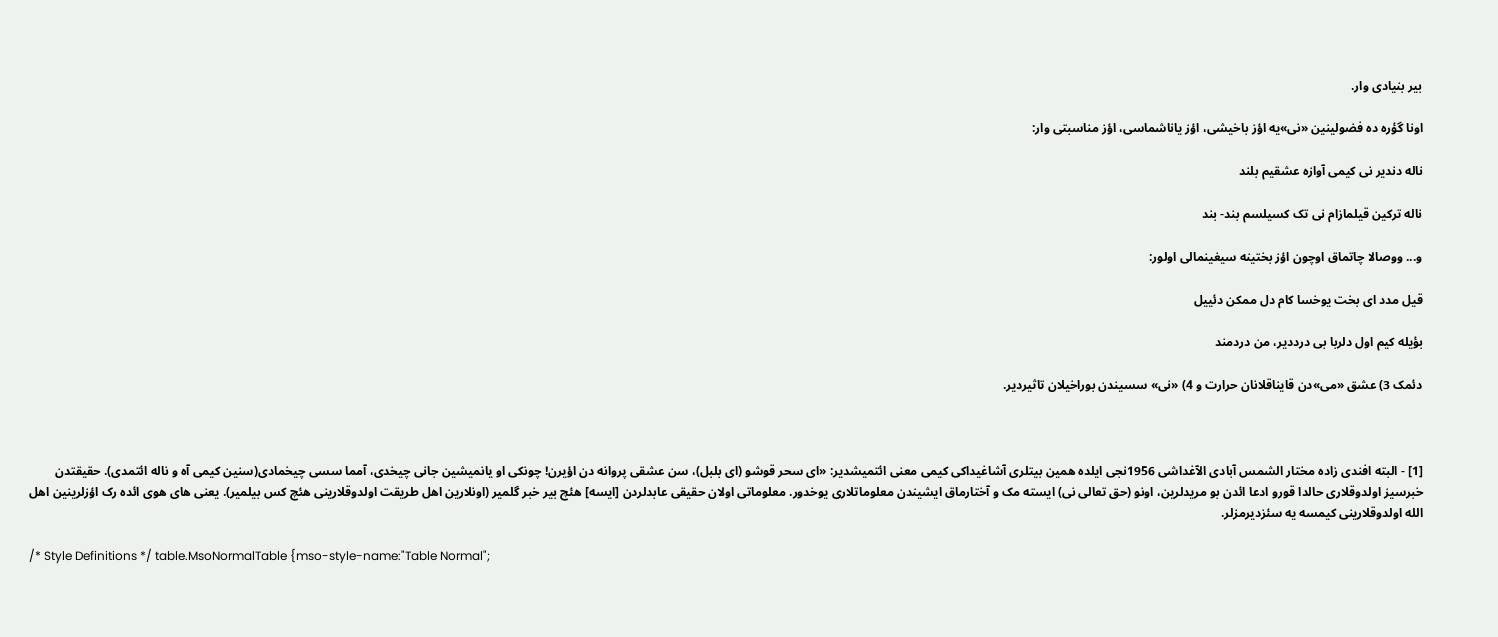بیر بنیادی وار.

اونا گؤره ده فضولینین «نی»یه اؤز باخیشی، اؤز یاناشماسی، اؤز مناسبتی وار:

ناله دندیر نی کیمی آوازه عشقیم بلند

ناله ترکین قیلمازام نی تک کسیلسم بند- بند

و... ووصالا چاتماق اوچون اؤز بختینه سیغینمالی اولور:

قیل مدد ای بخت یوخسا کام دل ممکن دئییل

بؤیله کیم اول دلربا بی درددیر، من دردمند

دئمک 3) عشق «می»دن قایناقلانان حرارت و 4) «نی» سسیندن بوراخیلان تاثیردیر.



[1] - البته افندی زاده مختار الشمس آبادی الآغداشی 1956نجی ایلده همین بیتلری آشاغیداکی کیمی معنی ائتمیشدیر: «ای سحر قوشو (ای بلبل)، سن عشقی پروانه دن اؤیرن! چونکی او یانمیشین جانی چیخدی، آمما سسی چیخمادی(سنین کیمی آه و ناله ائتمدی). حقیقتدن خبرسیز اولدوقلاری حالدا قورو ادعا ائدن بو مریدلرین، اونو (حق تعالی نی) ایسته مک و آختارماق ایشیندن معلوماتلاری یوخدور. معلوماتی اولان حقیقی عابدلردن [ایسه] هئچ بیر خبر گلمیر (اونلارین اهل طریقت اولدوقلارینی هئچ کس بیلمیر). یعنی های هوی ائده رک اؤزلرینین اهل الله اولدوقلارینی کیمسه یه سئزدیرمزلر.

/* Style Definitions */ table.MsoNormalTable {mso-style-name:"Table Normal";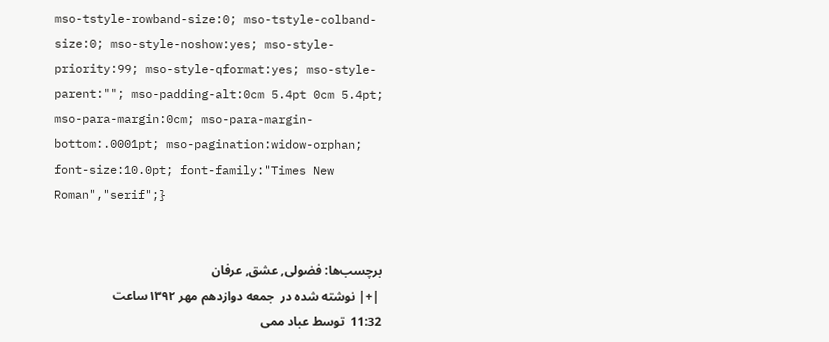mso-tstyle-rowband-size:0; mso-tstyle-colband-size:0; mso-style-noshow:yes; mso-style-priority:99; mso-style-qformat:yes; mso-style-parent:""; mso-padding-alt:0cm 5.4pt 0cm 5.4pt; mso-para-margin:0cm; mso-para-margin-bottom:.0001pt; mso-pagination:widow-orphan; font-size:10.0pt; font-family:"Times New Roman","serif";}


برچسب‌ها: فضولی, عشق, عرفان
 |+| نوشته شده در  جمعه دوازدهم مهر ۱۳۹۲ساعت 11:32  توسط عباد ممی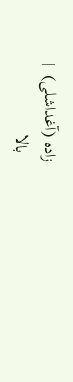زاده (آغداشلی)  |
  بالا